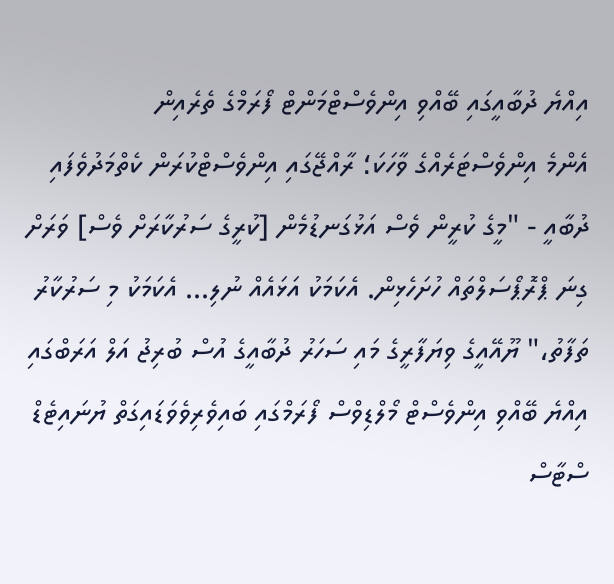އިއްޔެ ދުބާއީގައި ބޭއްވި އިންވެސްޓްމަންޓް ފޯރަމްގެ ތެރެއިން
އެންމެ އިންވެސްޓަރެއްގެ ވާހަކަ؛ ރާއްޖޭގައި އިންވެސްޓްކުރަން ކެތްމަދުވެފައި
ދުބާއީ - "މީގެ ކުރީން ވެސް އަޅުގަނޑުމެން [ކުރީގެ ސަރުކާރަށް ވެސް] ވަރަށް ގިނަ ޕްރޮޕޯސަލްތައް ހުށަހެޅިން. އެކަމަކު އަޅައެއް ނުލި... އެކަމަކު މި ސަރުކާރު ތަފާތު،" ޔޫއޭއީގެ ވިޔަފާރީގެ މައި ސަހަރު ދުބާއީގެ އުސް ބުރިޖު އަލް އަރަބްގައި އިއްޔެ ބޭއްވި އިންވެސްޓް މޯލްޑިވްސް ފޯރަމްގައި ބައިވެރިވެވަޑައިގަތް ޔުނައިޓެޑް ސްޓާސް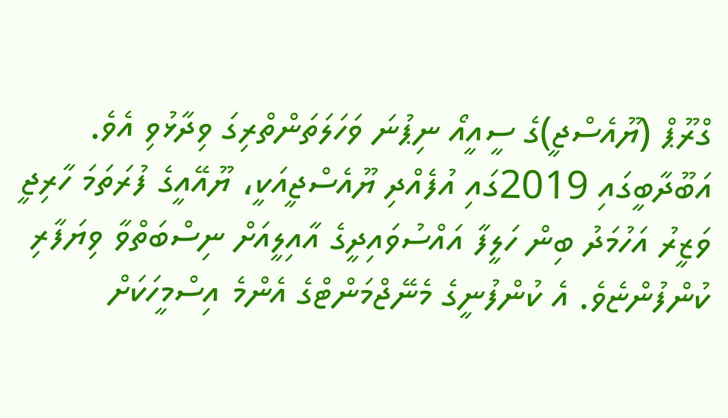ގްރޫޕް (ޔޫއެސްޖީ)ގެ ސީއީއޯ ނިޕުނަ ވަހަލަތަންތްރިގަ ވިދާޅުވި އެވެ.
އަބޫދާބީގައި 2019ގައި އުފެއްދި ޔޫއެސްޖީއަކީ، ޔޫއޭއީގެ ފުރަތަމަ ހާރިޖީ ވަޒީރު އަހުމަދު ބިން ހަލީފާ އައްސުވައިދީގެ އާއިލީއަށް ނިސްބަތްވާ ވިޔަފާރި ކުންފުންޏެވެ. އެ ކުންފުނީގެ މެނޭޖްމަންޓްގެ އެންމެ އިސްމީހަކަށް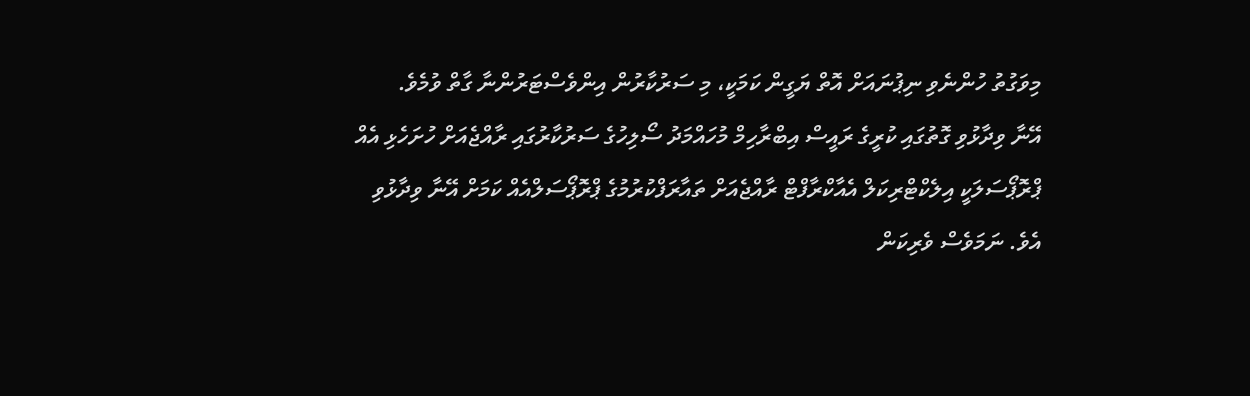މިވަގުތު ހުންނެވި ނިޕުނައަށް އޮތް ޔަގީން ކަމަކީ، މި ސަރުކާރުން އިންވެސްޓަރުންނާ ގާތް ވުމެވެ.
އޭނާ ވިދާޅުވި ގޮތުގައި ކުރީގެ ރައީސް އިބްރާހިމް މުހައްމަދު ސޯލިހުގެ ސަރުކާރުގައި ރާއްޖެއަށް ހުށަހެޅި އެއް ޕްރޮޕޯސަލަކީ އިލެކްޓްރިކަލް އެއާކްރާފްޓް ރާއްޖެއަށް ތައާރަފްކުރުމުގެ ޕްރޮޕޯސަލްއެއް ކަމަށް އޭނާ ވިދާޅުވި އެވެ. ނަމަވެސް ވެރިކަން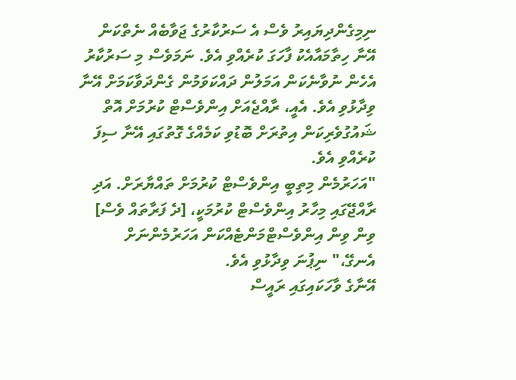ނިމިގެންދިޔައިރު ވެސް އެ ސަރުކާރުގެ ޖަވާބެއް ނެތްކަން އޭނާ ހިތާމައާއެކު ފާހަގަ ކުރެއްވި އެވެ. ނަމަވެސް މި ސަރުކާރު އެހެން ނުވާނެކަން އަމަލުން ދައްކަވަމުން ގެންދަވާކަމަށް އޭނާ ވިދާޅުވި އެވެ. އެއީ، ރާއްޖެއަށް އިންވެސްޓް ކުރުމަށް އޮތް ޝައުގުވެރިކަން އިތުރަށް ބޮޑުވި ކަމެއްގެ ގޮތުގައި އޭނާ ސިފަ ކުރެއްވި އެވެ.
"އަހަރުމެން މިތިބީ އިންވެސްޓް ކުރުމަށް ތައްޔާރަށް. އަދި ރާއްޖޭގައި މިހާރު އިންވެސްޓް ކުރުމަކީ، [ދެ ފަރާތައް ވެސް] ވިން ވިން އިންވެސްޓްމަންޓެއްކަން އަހަރުމެންނަށް އެނގޭ،" ނިޕުނަ ވިދާޅުވި އެވެ.
އޭނާގެ ވާހަކައިގައި ރައީސް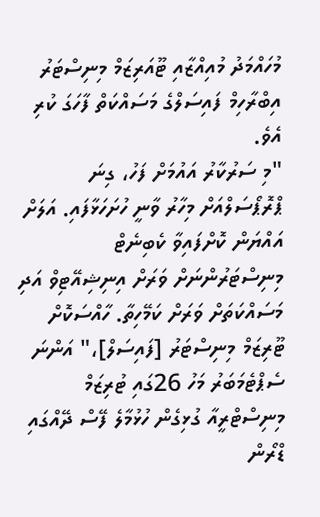މުހައްމަދު މުއިއްޒާއި ޓޫއަރިޒަމް މިނިސްޓަރު އިބްރާހިމް ފައިސަލްގެ މަސައްކަތް ފާހަގަ ކުރި އެވެ.
"މި ސަރުކާރު އައުމަށް ފަހު، ގިނަ ޕްރޮޕޯސަލްއަށް މިހާރު ވާނީ ހުށަހަޅާފައި. އަލަށް އައްޔަން ކޮށްފައިވާ ކެބިނެޓް މިނިސްޓަރުންނަށް ވަރަށް އިނިޝިއޭޓިވް އަދި މަސައްކަތަށް ވަރަށް ކަމޭހިތާ. ހާއްސަކޮށް ޓޫރިޒަމް މިނިސްޓަރު [ފައިސަލް]،" އަންނަ ސެޕްޓެމަބަރު މަހު 26ގައި ޓުރިޒަމް މިނިސްޓްރީއާ ގުޅިގެން ހުޅުމާލެ ފޭސް ދޭއްގައި ޑްރޯން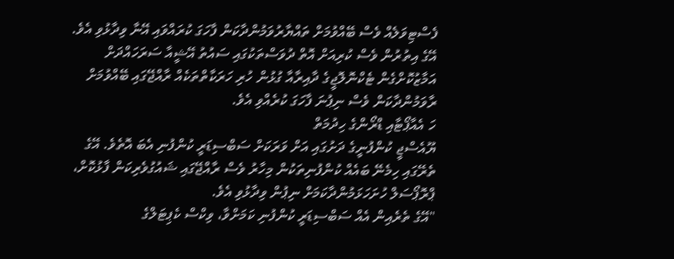ފެސްޓިވަލެއް ވެސް ބޭއްވުމަށް ތައްޔާރުވަމުންދާކަން ފާހަގަ ކުރައްވައި އޭނާ ވިދާޅުވި އެވެ.
އޭގެ އިތުރުން ވެސް ކުރިއަށް އޮތް ދުވަސްތަކުގައި ސައުތު އޭޝީއާ ސަރަހައްދަށް އަމާޒުކޮށްގެން ޓެކްނޮލޮޖީގެ ދާއިރާއާ ގުޅުން ހުރި ހަރަކާތްތަކެއް ރާއްޖޭގައި ބޭއްވުމަށް ރާވަމުންދާކަން ވެސް ނިޕުނަ ފާހަގަ ކުރެއްވި އެވެ.
ހަ އެއާޕޯޓާއި ޑްރޯންގެ ހިދުމަތް
ޔޫއެސްޖީ ކުންފުނީގެ ދަށުގައި އަށް ވަރަކަށް ސަބްސިޑަރީ ކުންފުނި އެބަ އޮތެވެ. އޭގެ ތެރޭގައި ހިމެނޭ ބައެއް ކުންފުނިތަކުން މިހާރު ވެސް ރާއްޖޭގައި ޝައުގުވެރިކަން ފާޅުކޮށް، ޕްރޮޕޯސަލް ހުށަހަޅަމުންދާކަމަށް ނިޕުން ވިދާޅުވި އެވެ.
"އޭގެ ތެރެއިން އެއް ސަބްސިޑަރީ ކުންފުނި ކަމަށްވާ، ވިކްސް ކެޕިޓަލްގެ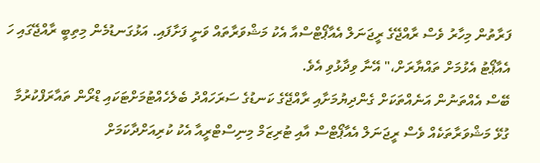ފަރާތުން މިހާރު ވެސް ރާއްޖޭގެ ރީޖަނަލް އެއާޕޯޓްސްއާ އެކު މަޝްވަރާތައް ވަނީ ފަށާފައި. އަޅުގަނޑުމެން މިތިބީ ރާއްޖޭގައި ހަ އެއާޕޯޓު އެޅުމަށް ތައްޔާރަށް،" އޭނާ ވިދާޅުވި އެވެ.
ބޭސް އެއްތަނުން އަނެއްތަކަށް ގެންދިޔުމަށާއި ރާއްޖޭގެ ކަނޑުގެ ސަރަހައްދު ބެލެހެއްޓުމަށްޓަކައި ޑްރޯން ތައާރަފްކުރުމާ ގުޅޭ މަޝްވަރާތަކެއް ވެސް ރީޖަނަލް އެއާޕޯޓްސް އާއި ޓުރިޒަމް މިނިސްޓްރީއާ އެކު ކުރިއަށްދާކަމަށް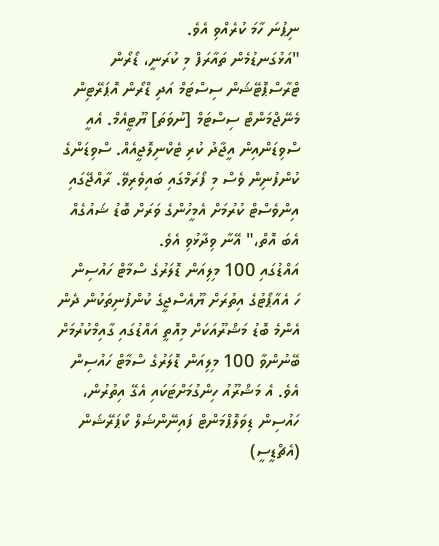ނިޕުނަ ހާމަ ކުރެއްވި އެވެ.
"އަޅުގަނޑުމެން ތައާރަފް މި ކުރަނީ، ޑޯރޯން ޓްރާސްޕޮޓޭޝަން ސިސްޓަމް އަދި ޑްރޯން އޮޕަރޭޓިން މެނޭޖްމަންޓް ސިސްޓަމް [ނުވަތަ] ޔޫޓީއެމް. އެއީ ސްވިޑަންއިން އީޖާދު ކުރި ޓެކްނިލޮޖީއެއް. ސްވިޑަންގެ ކުންފުނިން ވެސް މި ފޯރަމްގައި ބައިވެރިވޭ. ރާއްޖޭގައި އިންވެސްޓް ކުރުމަށް އެމީހުންގެ ވަރަށް ބޮޑު ޝައުގެއް އެބަ އޮތް،" އޭނާ ވިދާޅުވި އެވެ.
އައްޑުގައި 100 މިލިއަން ޑޮލަރުގެ ސްމާޓް ހައުސިން
ހަ އެއާޕޯޓުގެ އިތުރަށް ޔޫއެސްޖީގެ ކުންފުނިތަކުން ދެން އެންމެ ބޮޑު މަޝްރޫއަކަށް މިއޮތީ އައްޑުގައި ގާއިމްކުރުމަށް ބޭނުންވާ 100 މިލިއަން ޑޮލަރުގެ ސްމާޓް ހައުސިން އެވެ. އެ މަޝްރޫއު ހިންގުމަށްޓަކައި އެގޭ އިތުރުން، ހައުސިން ޑިވަލޮޕްމަންޓް ފައިނޭންޝަލް ކޯޕަރޭޝަން (އެޗްޑީސީ)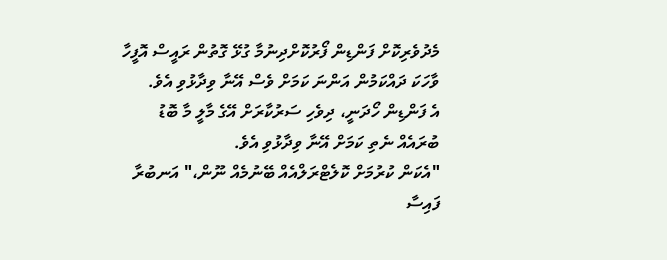މެދުވެރިކޮށް ފަންޑިން ފޯރުކޮށްދިނުމާ ގުޅޭ ގޮތުން ރައީސް އޮފީހާ ވާހަކަ ދައްކަމުން އަންނަ ކަމަށް ވެސް އޭނާ ވިދާޅުވި އެވެ.
އެ ފަންޑިން ހޯދަނީ، ދިވެހި ސަރުކާރަށް އޭގެ މާލީ މާ ބޮޑު ބުރައެއް ނެތި ކަމަށް އޭނާ ވިދާޅުވި އެވެ.
"އެކަން ކުރުމަށް ކޮލެޓްރަލްއެއް ބޭނުމެއް ނޫން،" އަނބުރާ ފައިސާ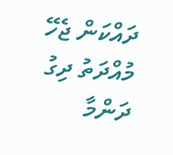ދައްކަން ޖެހޭ މުއްދަތު ދިގު ދަންމާ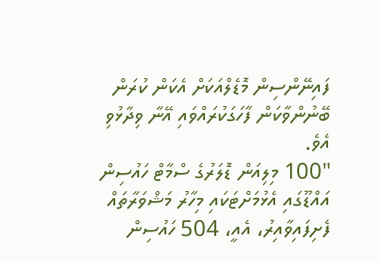ފައިނޭންސިން މޮޑެލްއަކަށް އެކަން ކުރަން ބޭނުންވާކަން ފާހަގަކުރައްވައި އޭނާ ވިދާޅުވި އެވެ.
"100 މިލިއަން ޑޮލަރުގެ ސްމާޓް ހައުސިން އައްޑޫގައި އެޅުމަށްޓަކައި މިހާރު މަޝްވަރާތައް ފެށިފައިވާއިރު، އެއީ، 504 ހައުސިން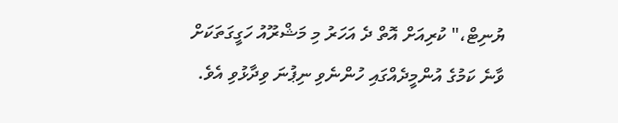ޔުނިޓް،" ކުރިއަށް އޮތް ދެ އަހަރު މި މަޝްރޫއު ހަގީގަތަކަށް ވާނެ ކަމުގެ އުންމީދެއްގައި ހުންނެވި ނިޕުނަ ވިދާޅުވި އެވެ.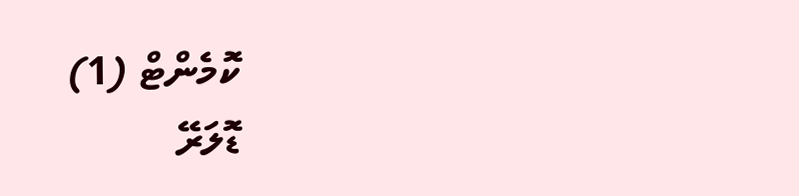ކޮމެންޓް (1)
ޑޮލަރޭ